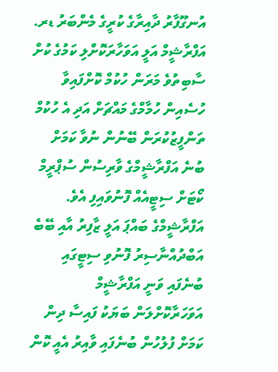އުނގޫފާރު ދާއިރާގެ ކުރީގެ މެންބަރު ޑރ. އަފްރާޝީމް އަލީ އަވަހާރަކޮށްލި ކަމުގެ ކުށް ސާބިތުވެ މަރަން ހުކުމް ކޮށްފައިވާ ހުސެއިން ހުމާމްގެ މައްޗަށް އަދި އެ ހުކުމް ތަންފީޒުކުރަން ބޭނުން ނުވާ ކަމަށް ބުނެ އަފްރާޝީމްގެ ވާރިސުން ސުޕްރީމް ކޯޓަށް ސިޓީއެއް ފޮނުވައިފި އެވެ.
އަފްރާޝީމްގެ ބައްޕަ އަލީ ޒާފިރު އާއި ބޭބެ އަބްދުއްނާސިރު ފޮނުވި ސިޓީގައި ބުނެފައި ވަނީ އަފްރާޝީމް އަވަހަރާކޮށްލަން ބަޔަކު ފައިސާ ދިން ކަމަށް ފުލުހުން ބުނެފައި ވާއިރު އެއީ ކޮން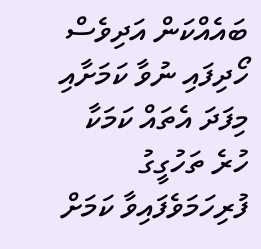ބައެއްކަން އަދިވެސް ހޯދިފައި ނުވާ ކަމަށާއި މިފަދަ އެތައް ކަމަކާ ހުރެ ތަހުގީގު ފުރިހަމަވެފައިވާ ކަމަށް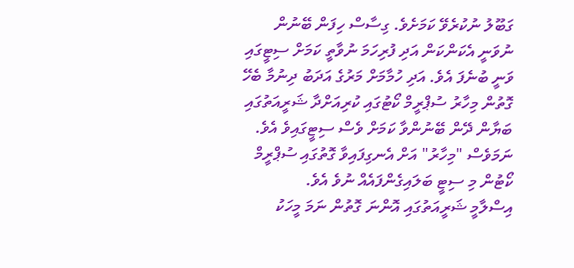ގަބޫލު ނުކުރެވޭ ކަމަށެވެ. ގިސާސް ހިފަން ބޭނުން ނުވަނީ އެކަންކަން އަދި ފުރިހަމަ ނުވާތީ ކަމަށް ސިޓީގައި ވަނީ ބުނެފަ އެވެ. އަދި ހުމާމަށް މަރުގެ އަދަބު ދިނުމާ ބެހޭ ގޮތުން މިހާރު ސުޕްރީމް ކޯޓުގައި ކުރިއަށްދާ ޝަރީއަތުގައި ބަޔާން ދޭން ބޭނުންވާ ކަމަށް ވެސް ސިޓީގައިވެ އެވެ.
ނަމަވެސް "މިހާރު" އަށް އެނގިފައިވާ ގޮތުގައި ސުޕްރީމް ކޯޓުން މި ސިޓީ ބަލައިގެންފައެއް ނުވެ އެވެ.
އިސްލާމީ ޝަރީއަތުގައި އޮންނަ ގޮތުން ނަމަ މީހަކު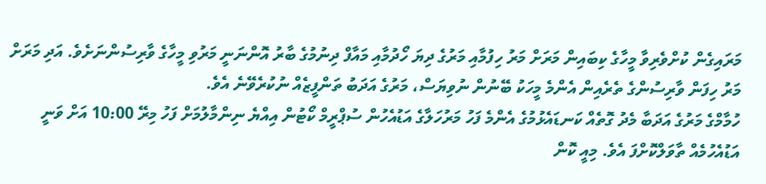މަރައިގެން ކުށްވެރިވާ މީހާގެ ކިބައިން މަރަށް މަރު ހިފުމާއި މަރުގެ ދިޔަ ހޯދުމާއި މައާފް ދިނުމުގެ ބާރު އޮންނަނީ މަރުވި މީހާގެ ވާރިސުންނަށެވެ. އަދި މަރަށް މަރު ހިފަން ވާރިސުންގެ ތެރެއިން އެންމެ މީހަކު ބޭނުން ނުވިޔަސް، މަރުގެ އަދަބު ތަންފީޒެއް ނުކުރެވޭނެ އެވެ.
ހުމާމްގެ މަރުގެ އަދަބާ މެދު ގޮތެއް ކަނޑައެޅުމުގެ އެންމެ ފަހު މަރުހަލާގެ އަޑުއެހުން ސުޕްރީމް ކޯޓުން އިއްޔެ ނިންމާލުމަށް ފަހު މިރޭ 10:00 އަށް ވަނީ އަޑުއެހުމެއް ތާވަލްކޮށްފަ އެވެ. މިއީ ކޮން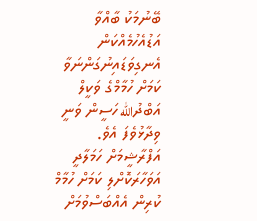ބޭނުމަކު ބާއްވާ އަޑުއެހުމެއްކަން އެނގިވަޑައިނުގަންނަވާ ކަމަށް ހުމާމްގެ ވަކީލް އަބްދުالله ހަސީން ވަނީ ވިދާޅުވެފަ އެވެ.
އަފްރާޝީމަށް ހަމަލާދީ އަވަހާރަކޮށްލި ކަމަށް ހުމާމް ކުރިން އެއްބަސްވުމަށް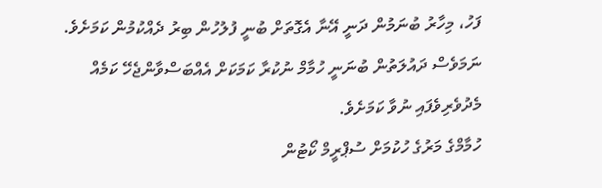ފަހު، މިހާރު ބުނަމުން ދަނީ އޭނާ އެގޮތަށް ބުނީ ފުލުހުން ބިރު ދެއްކުމުން ކަމަށެވެ. ނަމަވެސް ދައުލަތުން ބުނަނީ ހުމާމް ނުކުރާ ކަމަކަށް އެއްބަސްވާންޖެހޭ ކަމެއް މެދުވެރިވެފައި ނުވާ ކަމަށެވެ.
ހުމާމްގެ މަރުގެ ހުކުމަށް ސުޕްރީމް ކޯޓުން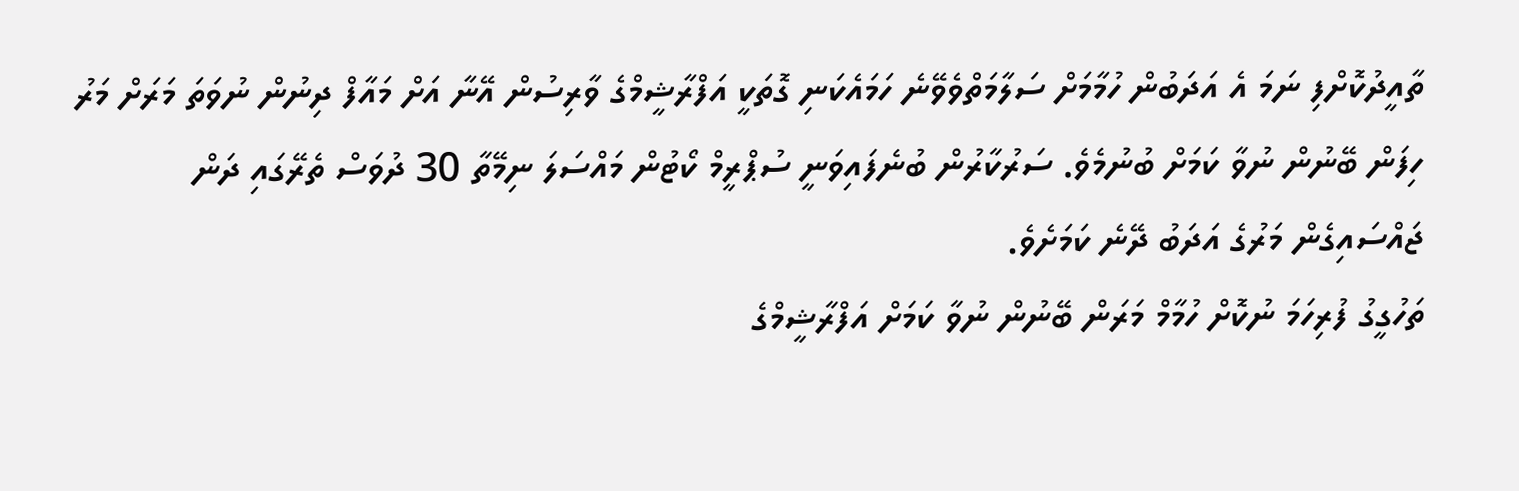ތާއީދުކޮށްފި ނަމަ އެ އަދަބުން ހުމާމަށް ސަލާމަތްވެވޭނެ ހަމައެކަނި ގޮތަކީ އަފްރާޝީމްގެ ވާރިސުން އޭނާ އަށް މައާފް ދިނުން ނުވަތަ މަރަށް މަރު ހިފަން ބޭނުން ނުވާ ކަމަށް ބުނުމެވެ. ސަރުކާރުން ބުނެފައިވަނީ ސުޕްރީމް ކޯޓުން މައްސަލަ ނިމޭތާ 30 ދުވަސް ތެރޭގައި ދަން ޖައްސައިގެން މަރުގެ އަދަބު ދޭނެ ކަމަށެވެ.
ތަހުގީގު ފުރިހަމަ ނުކޮށް ހުމާމް މަރަން ބޭނުން ނުވާ ކަމަށް އަފްރާޝީމްގެ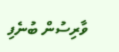ވާރިސުން ބުނެފި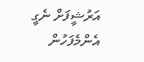އަރުޝީފަށް ނެގީ
އެންމެފަހުން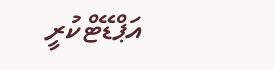އަޕްޑޭޓްކުރީ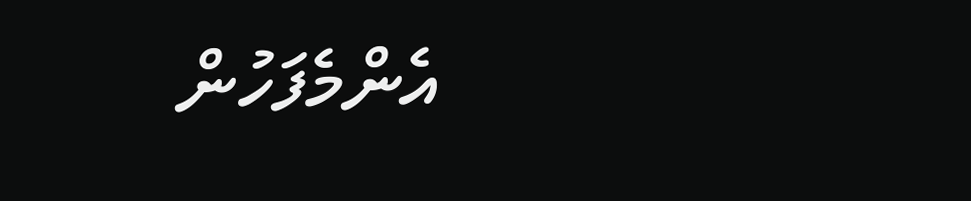އެންމެފަހުން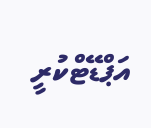އަޕްޑޭޓްކުރީ